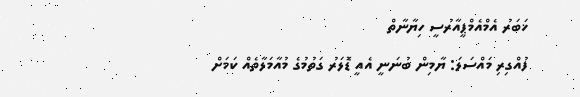ޚަބަރު އެމްއެމްޕީއާރުސީ ހިޔާނާތް
ފުއްގިރި މައްސަލަ: ޔާމިން ބުނަނީ އެއީ ޑޮލަރު ގަތުމުގެ މުއާމަލާތެއް ކަމަށް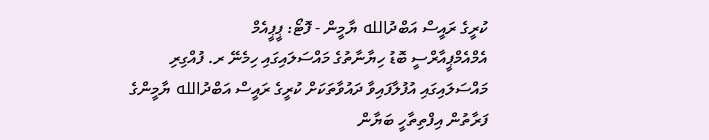ކުރީގެ ރައީސް އަބްދުالله ޔާމީން - ފޮޓޯ: ޕީޕީއެމް
އެމްއެމްޕީއާރްސީ ބޮޑު ހިޔާނާތުގެ މައްސަލައިގައި ހިމެނޭ ރ. ފުއްގިރި މައްސަލައިގައި އުފުލާފައިވާ ދައުވާތަކަށް ކުރީގެ ރައީސް އަބްދުالله ޔާމީންގެ ފަރާތުން އިފްތިތާހީ ބަޔާން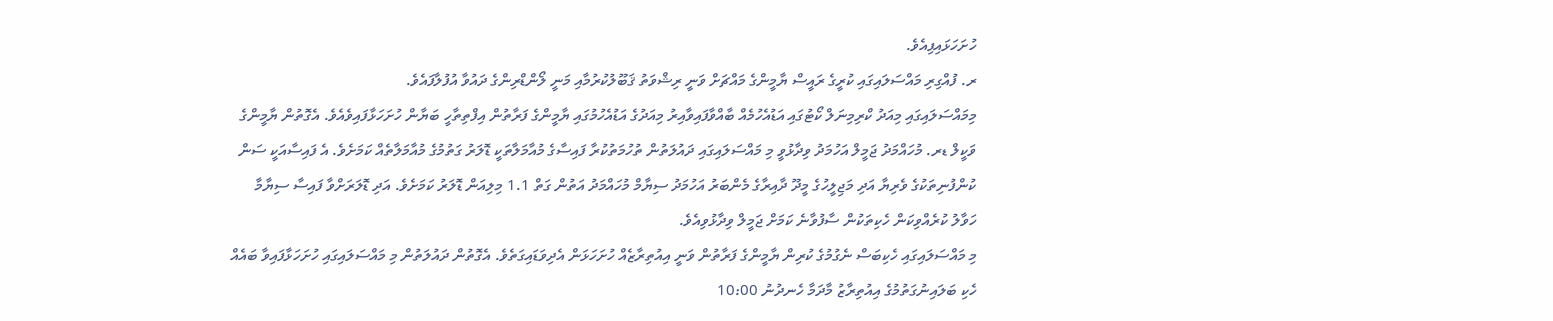ހުށަހަޅައިފިއެވެ.
ރ. ފުއްގިރި މައްސަލައިގައި ކުރީގެ ރައީސް ޔާމީންގެ މައްޗަށް ވަނީ ރިޝްވަތު ޤަބޫލުކުރުމާއި މަނީ ލޯންޑްރިންގެ ދައުވާ އުފުލާފައެވެ.
މިމައްސަލައިގައި މިއަދު ކްރިމިނަލް ކޯޓުގައި އަޑުއެހުމެއް ބާއްވާފައިވާއިރު މިއަދުގެ އަޑުއެހުމުގައި ޔާމީންގެ ފަރާތުން އިފްތިތާހީ ބަޔާން ހުށަހަޅާފައިވެއެވެ. އެގޮތުން ޔާމީންގެ ވަކީލް ޑރ. މުހައްމަދު ޖަމީލް އަހުމަދު ވިދާޅުވީ މި މައްސަލައިގައި ދައުލަތުން ތުހުމަތުކުރާ ފައިސާގެ މުއާމަލާތަކީ ޑޮލަރު ގަތުމުގެ މުއާމަލާތެއް ކަމަށެވެ. އެ ފައިސާއަކީ ސަން ކުންފުނިތަކުގެ ވެރިޔާ އަދި މަޖިލީހުގެ މީދޫ ދާއިރާގެ މެންބަރު އަހުމަދު ސިޔާމް މުހައްމަދު އަތުން ގަތް 1.1 މިލިއަން ޑޮލަރު ކަމަށެވެ. އަދި ޑޮލަރަށްވާ ފައިސާ ސިޔާމާ ހަވާލު ކުރެއްވިކަން ހެކިތަކުން ސާފުވާނެ ކަމަށް ޖަމީލް ވިދާޅުވިއެވެ.
މި މައްސަލައިގައި ހެކިބަސް ނެގުމުގެ ކުރިން ޔާމީންގެ ފަރާތުން ވަނީ އިއުތިރާޒެއް ހުށަހަޅަން އެދިވަޑައިގަތެވެ. އެގޮތުން ދައުލަތުން މި މައްސަލައިގައި ހުށަހަޅާފައިވާ ބައެއް ހެކި ބަލައިނުގަތުމުގެ އިއުތިރާޒު މާދަމާ ހެނދުނު 10:00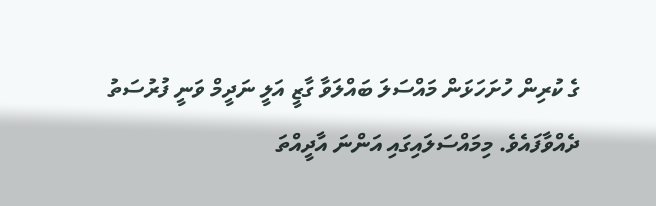ގެ ކުރިން ހުށަހަޅަން މައްސަލަ ބައްލަވާ ގާޒީ އަލީ ނަދީމް ވަނީ ފުރުސަތު ދެއްވާފައެވެ. މިމައްސަލައިގައި އަންނަ އާދީއްތަ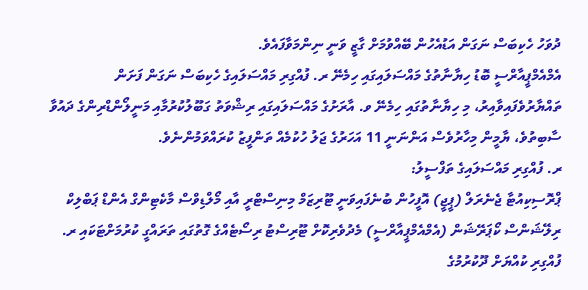ދުވަހު ހެކިބަސް ނަގަން އަޑުއެހުން ބޭއްވުމަށް ގާޒީ ވަނީ ނިންމަވާފައެވެ.
އެމްއެމްޕީއާރްސީ ބޮޑު ހިޔާނާތުގެ މައްސަލައިގައި ހިމެނޭ ރ. ފުއްގިރި މައްސަލައިގެ ހެކިބަސް ނަގަން ފަށަން ތައްޔާރުވެފައިވާއިރު، މި ހިޔާނާތުގައި ހިމެނޭ ވ. އާރަށުގެ މައްސަލައިގައި ރިޝްވަތު ގަބޫލުކުރުމާއި މަނީލޯންޑްރިންގެ ދައުވާ ސާބިތުވެ، ޔާމީން މިހާރުވެސް އަންނަނީ 11 އަހަރުގެ ޖަލު ހުކުމެއް ތަންފީޒު ކުރައްވަމުންނެވެ.
ރ. ފުއްގިރި މައްސަލައިގެ ތަފްސީލު:
ޕްރޮސިކިއުޓާ ޖެނެރަލް (ޕީޖީ) އޮފީހުން ބުނެފައިވަނީ ޓޫރިޒަމް މިނިސްޓްރީ އާއި މޯލްޑިވްސް މާކެޓިންގް އެންޑް ޕަބްލިކް ރިލޭޝަންސް ކޯޕަރޭޝަން (އެމްއެމްޕީއާރްސީ) މެދުވެރިކޮށް ޓޫރިސްޓު ރިސޯޓެއްގެ ގޮތުގައި ތަރައްގީ ކުރުމަށްޓަކައި ރ. ފުއްގިރި ކުއްޔަށް ދޫކުރުމުގެ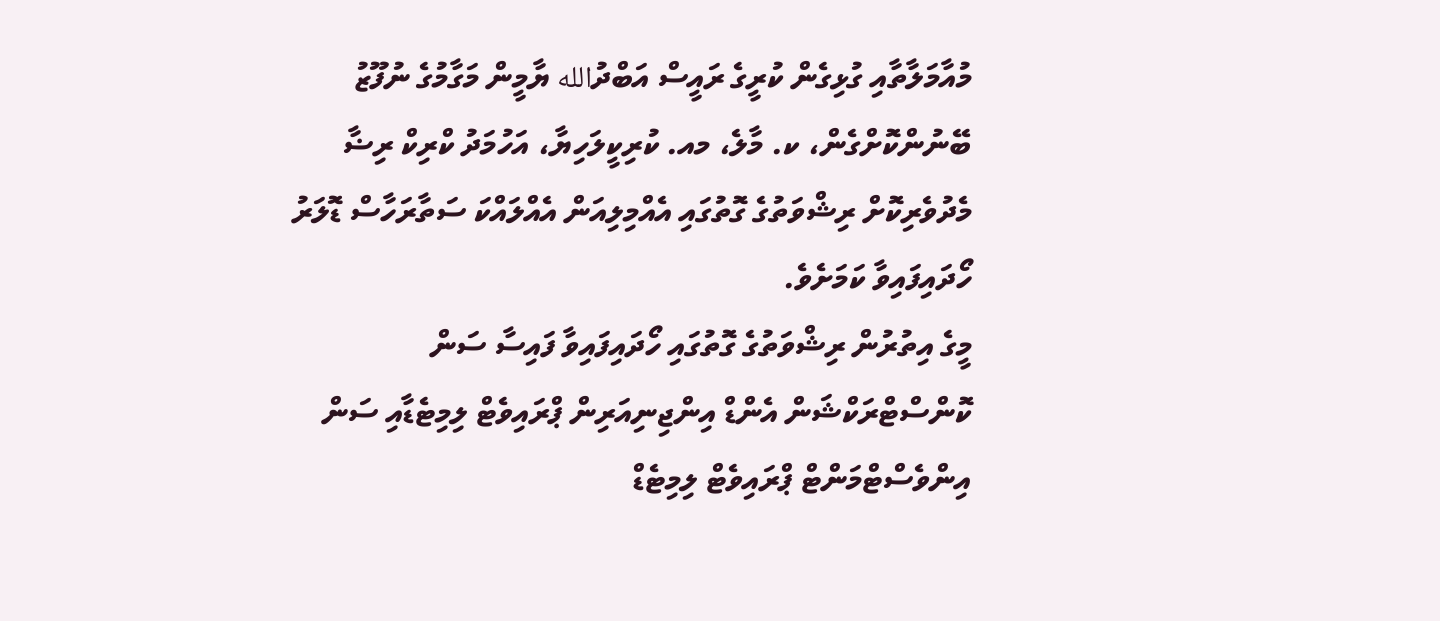މުއާމަލާތާއި ގުޅިގެން ކުރީގެ ރައީސް އަބްދުالله ޔާމީން މަގާމުގެ ނުފޫޒު ބޭނުންކޮށްގެން، ކ. މާލެ، މއ. ކުރިކީލަހިޔާ، އަހުމަދު ކްރިކް ރިޟާ މެދުވެރިކޮށް ރިޝްވަތުގެ ގޮތުގައި އެއްމިލިއަން އެއްލައްކަ ސަތާރަހާސް ޑޮލަރު ހޯދައިފައިވާ ކަމަށެވެ.
މީގެ އިތުރުން ރިޝްވަތުގެ ގޮތުގައި ހޯދައިފައިވާ ފައިސާ ސަން ކޮންސްޓްރަކްޝަން އެންޑް އިންޖިނިއަރިން ޕްރައިވެޓް ލިމިޓެޑާއި ސަން އިންވެސްޓްމަންޓް ޕްރައިވެޓް ލިމިޓެޑް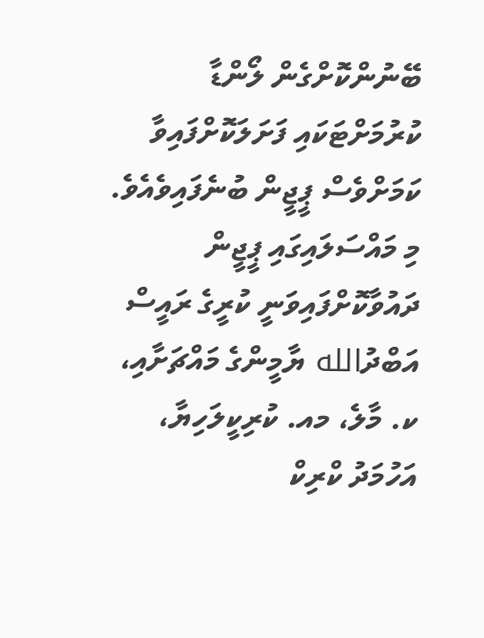ބޭނުންކޮށްގެން ލޯންޑާ ކުރުމަށްޓަކައި ފަށަލަކޮށްފައިވާ ކަމަށްވެސް ޕީޖީން ބުނެފައިވެއެވެ.
މި މައްސަލައިގައި ޕީޖީން ދައުވާކޮށްފައިވަނީ ކުރީގެ ރައީސް އަބްދުالله ޔާމީންގެ މައްޗަށާއި، ކ. މާލެ، މއ. ކުރިކީލަހިޔާ، އަހުމަދު ކްރިކް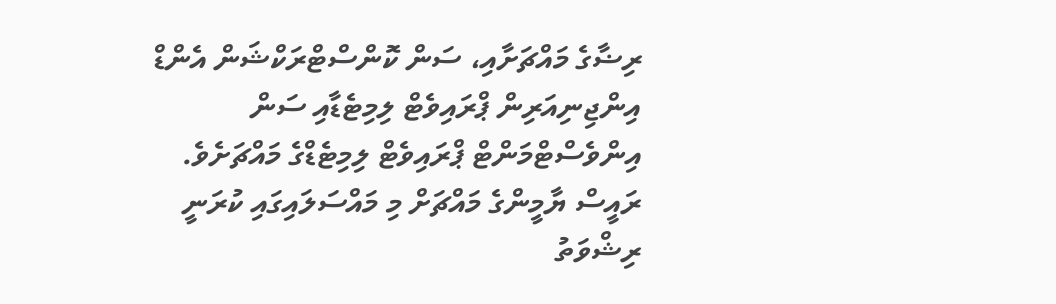ރިޟާގެ މައްޗަށާއި، ސަން ކޮންސްޓްރަކްޝަން އެންޑް އިންޖިނިއަރިން ޕްރައިވެޓް ލިމިޓެޑާއި ސަން އިންވެސްޓްމަންޓް ޕްރައިވެޓް ލިމިޓެޑްގެ މައްޗަށެވެ.
ރައީސް ޔާމީންގެ މައްޗަށް މި މައްސަލައިގައި ކުރަނީ ރިޝްވަތު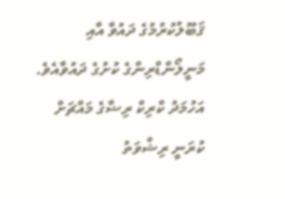ޤަބޫލުކުރުމުގެ ދައުވާ އާއި މަނީލޯންޑްރިންގެ ކުށުގެ ދައުވާއެވެ. އަހުމަދު ކްރިކް ރިޟާގެ މައްޗަށް ކުރަނީ ރިޝްވަތު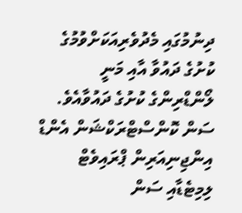ދިނުމުގައި މެދުވެރިއަކަށްވުމުގެ ކުށުގެ ދައުވާ އާއި މަނީ ލޯންޑްރިންގެ ކުށުގެ ދައުވާއެވެ. ސަން ކޮންސްޓްރަކްޝަން އެންޑް އިންޖިނިއަރިން ޕްރައިވެޓް ލިމިޓެޑާއި ސަން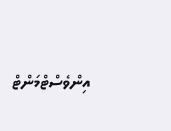އިންވެސްޓްމަންޓް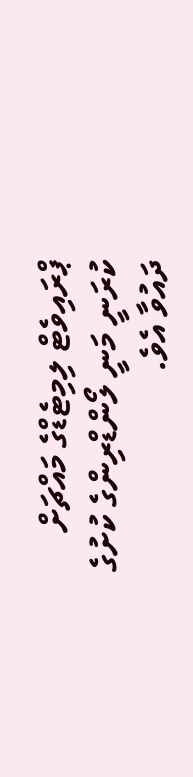ޕްރައިވެޓް ލިމިޓެޑްގެ މައްޗަށް ކުރަނީ މަނީ ލޯންޑްރިންގެ ކުށުގެ ދައުވާ އެވެ.